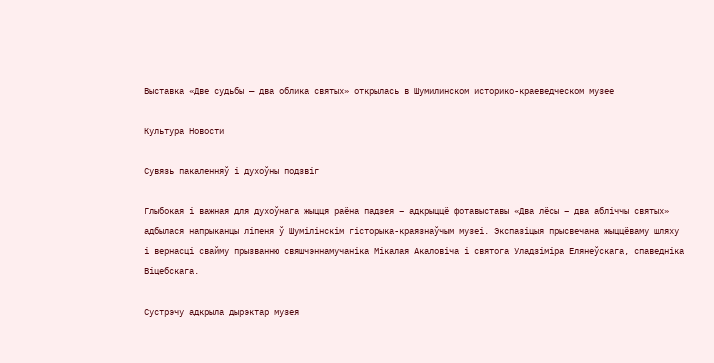Выставка «Две судьбы — два облика святых» открылась в Шумилинском историко-краеведческом музее

Культура Новости

Сувязь пакаленняў і духоўны подзвіг

Глыбокая і важная для духоўнага жыцця раёна падзея – адкрыццё фотавыставы «Два лёсы – два абліччы святых» адбылася напрыканцы ліпеня ў Шумілінскім гісторыка-краязнаўчым музеі. Экспазіцыя прысвечана жыццёваму шляху і вернасці свайму прызванню свяшчэннамучаніка Мікалая Акаловіча і святога Уладзіміра Елянеўскага, спаведніка Віцебскага.

Сустрэчу адкрыла дырэктар музея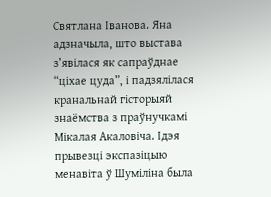Святлана Іванова. Яна адзначыла, што выстава з’явілася як сапраўднае “ціхае цуда”, і падзялілася кранальнай гісторыяй знаёмства з праўнучкамі Мікалая Акаловіча. Ідэя прывезці экспазіцыю менавіта ў Шуміліна была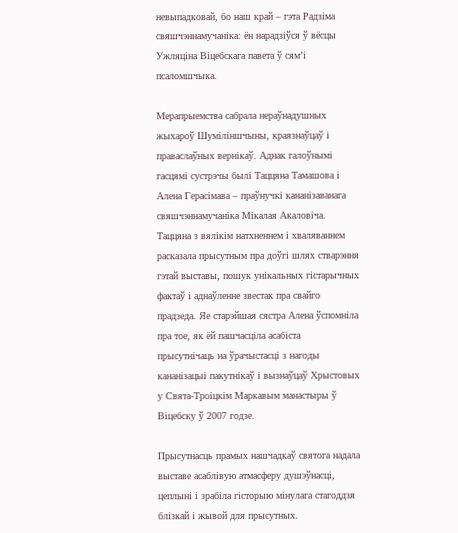невыпадковай, бо наш край – гэта Радзіма свяшчэннамучаніка: ён нарадзіўся ў вёсцы Ужляціна Віцебскага павета ў сям’і псаломшчыка.

Мерапрыемства сабрала нераўнадушных жыхароў Шуміліншчыны, краязнаўцаў і праваслаўных вернікаў. Аднак галоўнымі гасцямі сустрэчы былі Таццяна Тамашова і Алена Герасімава – праўнучкі кананізаванага свяшчэннамучаніка Мікалая Акаловіча. Таццяна з вялікім натхненнем і хваляваннем расказала прысутным пра доўгі шлях стварэння гэтай выставы, пошук унікальных гістарычных фактаў і аднаўленне звестак пра свайго прадзеда. Яе старэйшая сястра Алена ўспомніла пра тое, як ёй пашчасціла асабіста прысутнічаць на ўрачыстасці з нагоды кананізацыі пакутнікаў і вызнаўцаў Хрыстовых у Свята-Троіцкім Маркавым манастыры ў Віцебску ў 2007 годзе.

Прысутнасць прамых нашчадкаў святога надала выставе асаблівую атмасферу душэўнасці, цеплыні і зрабіла гісторыю мінулага стагоддзя блізкай і жывой для прысутных.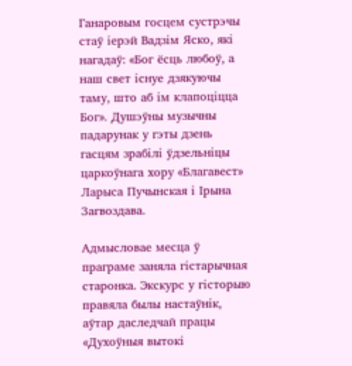Ганаровым госцем сустрэчы стаў іерэй Вадзім Яско, які нагадаў: «Бог ёсць любоў, а наш свет існуе дзякуючы таму, што аб ім клапоціцца Бог». Душэўны музычны падарунак у гэты дзень гасцям зрабілі ўдзельніцы царкоўнага хору «Благавест» Ларыса Пучынская і Ірына Загвоздава.

Адмысловае месца ў праграме заняла гістарычная старонка. Экскурс у гісторыю правяла былы настаўнік, аўтар даследчай працы «Духоўныя вытокі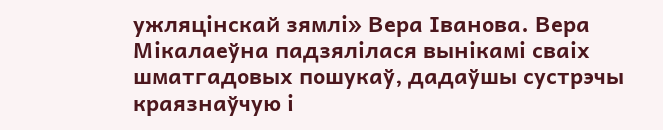ужляцінскай зямлі» Вера Іванова. Вера Мікалаеўна падзялілася вынікамі сваіх шматгадовых пошукаў, дадаўшы сустрэчы краязнаўчую і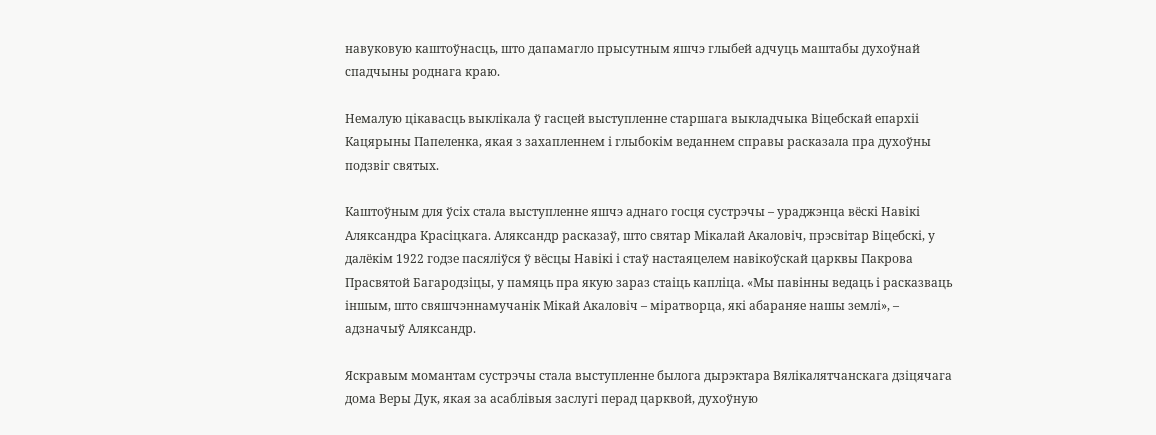навуковую каштоўнасць, што дапамагло прысутным яшчэ глыбей адчуць маштабы духоўнай спадчыны роднага краю.

Немалую цікавасць выклікала ў гасцей выступленне старшага выкладчыка Віцебскай епархіі Кацярыны Папеленка, якая з захапленнем і глыбокім веданнем справы расказала пра духоўны подзвіг святых.

Каштоўным для ўсіх стала выступленне яшчэ аднаго госця сустрэчы – ураджэнца вёскі Навікі Аляксандра Красіцкага. Аляксандр расказаў, што святар Мікалай Акаловіч, прэсвітар Віцебскі, у далёкім 1922 годзе пасяліўся ў вёсцы Навікі і стаў настаяцелем навікоўскай царквы Пакрова Прасвятой Багародзіцы, у памяць пра якую зараз стаіць капліца. «Мы павінны ведаць і расказваць іншым, што свяшчэннамучанік Мікай Акаловіч – міратворца, які абараняе нашы землі», – адзначыў Аляксандр.

Яскравым момантам сустрэчы стала выступленне былога дырэктара Вялікалятчанскага дзіцячага дома Веры Дук, якая за асаблівыя заслугі перад царквой, духоўную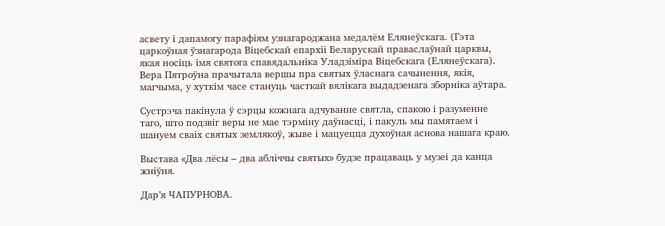асвету і дапамогу парафіям узнагароджана медалём Елянеўскага. (Гэта царкоўная ўзнагарода Віцебскай епархіі Беларускай праваслаўнай царквы, якая носіць імя святога спавядальніка Уладзіміра Віцебскага (Елянеўскага). Вера Пятроўна прачытала вершы пра святых ўласнага сачынення, якія, магчыма, у хуткім часе стануць часткай вялікага выдадзенага зборніка аўтара.

Сустрэча пакінула ў сэрцы кожнага адчуванне святла, спакою і разуменне таго, што подзвіг веры не мае тэрміну даўнасці, і пакуль мы памятаем і шануем сваіх святых землякоў, жыве і мацуецца духоўная аснова нашага краю.

Выстава «Два лёсы – два абліччы святых» будзе працаваць у музеі да канца жніўня.

Дар’я ЧАПУРНОВА.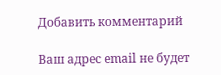Добавить комментарий

Ваш адрес email не будет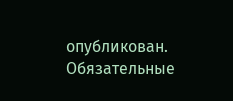опубликован. Обязательные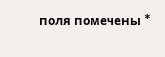поля помечены *